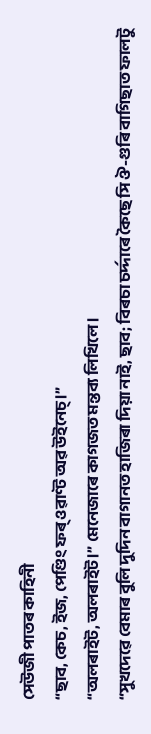সেউজী পাতৰ কাহিনী
“ছাব, কেচ, ইজ, পেণ্ডিং ফৰ্ ওৱাণ্ট অৱ উইনেচ্।”
“অলৰাইট, অলৰাইট।” মেনেজাৰে কাগজত মন্তব্য লিখিলে।
“সুখদেৱে বেমাৰ বুলি দুদিন বাগানত হাজিৰা দিয়া নাই, ছাব; বিৰচা চৰ্দ্দাৰে কৈছে সি ঔ-গুৰি বাগিছাত ফালটু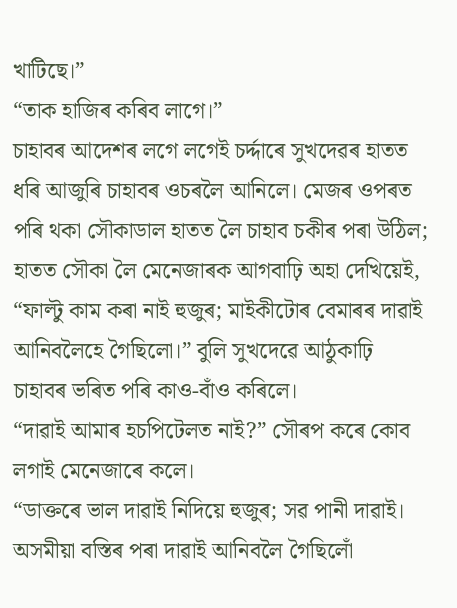খাটিছে।”
“তাক হাজিৰ কৰিব লাগে।”
চাহাবৰ আদেশৰ লগে লগেই চৰ্দ্দাৰে সুখদেৱৰ হাতত ধৰি আজুৰি চাহাবৰ ওচৰলৈ আনিলে। মেজৰ ওপৰত পৰি থকা সৌকাডাল হাতত লৈ চাহাব চকীৰ পৰা উঠিল; হাতত সৌকা লৈ মেনেজাৰক আগবাঢ়ি অহা দেখিয়েই, “ফাল্টু কাম কৰা নাই হুজুৰ; মাইকীটোৰ বেমাৰৰ দাৱাই আনিবলৈহে গৈছিলো।” বুলি সুখদেৱে আঠুকাঢ়ি চাহাবৰ ভৰিত পৰি কাও-বাঁও কৰিলে।
“দাৱাই আমাৰ হচপিটেলত নাই?” সৌৰপ কৰে কোব লগাই মেনেজাৰে কলে।
“ডাক্তৰে ভাল দাৱাই নিদিয়ে হুজুৰ; সৱ পানী দাৱাই। অসমীয়া বস্তিৰ পৰা দাৱাই আনিবলৈ গৈছিলোঁ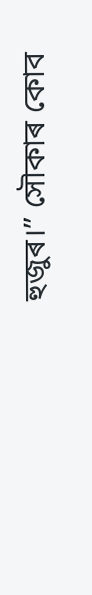হুজুৰ।” সৌকাৰ কোব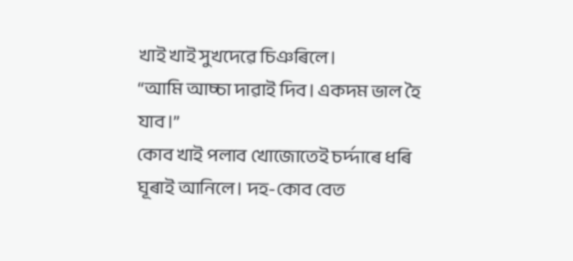খাই খাই সুখদেৱে চিঞৰিলে।
“আমি আচ্চা দাৱাই দিব। একদম ভাল হৈ যাব।”
কোব খাই পলাব খোজোতেই চৰ্দ্দাৰে ধৰি ঘূৰাই আনিলে। দহ-কোব বেত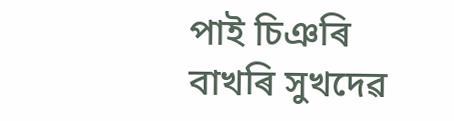পাই চিঞৰি বাখৰি সুখদেৱ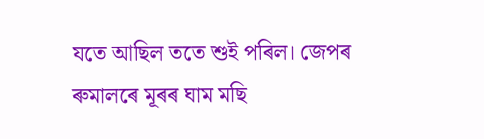যতে আছিল ততে শুই পৰিল। জেপৰ ৰুমালৰে মূৰৰ ঘাম মছি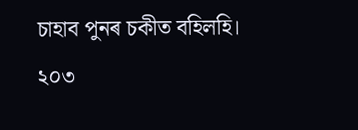চাহাব পুনৰ চকীত বহিলহি।
২০৩